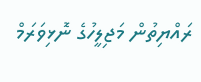ރައްޔިތުން މަޖިލީހުގެ ނޮޅިވަރަމް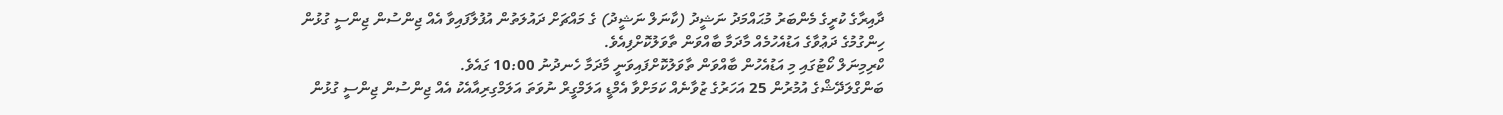ދާއިރާގެ ކުރީގެ މެންބަރު މުޙައްމަދު ނަޝީދު (ކާނަލް ނަޝީދު) ގެ މައްޗަށް ދައުލަތުން އުފުލާފައިވާ އެއް ޖިންސުން ޖިންސީ ގުޅުން ހިންގުމުގެ ދަޢުވާގެ އަޑުއެހުމެއް މާދަމާ ބާއްވަން ތާވަލުކޮށްފިއެވެ.
ކްރިމިނަލް ކޯޓުގައި މި އަޑުއެހުން ބާއްވަން ތާވަލުކޮށްފައިވަނީ މާދަމާ ހެނދުނު 10:00 ގައެވެ.
ބަންގްލަދޭޝްގެ އުމުރުން 25 އަހަރުގެ ޒުވާނެއް ކަމަށްވާ އެމްޑީ އަލަމްގީރް ނުވަތަ އަލަމްގިރިއާއެކު އެއް ޖިންސުން ޖިންސީ ގުޅުން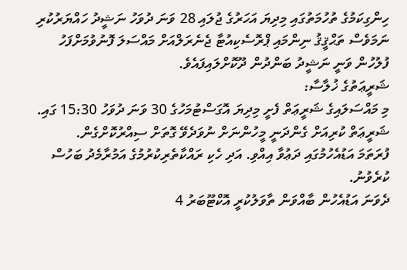ހިންގިކަމުގެ ތުހުމަތުގައި މިދިޔަ އަހަރުގެ ޖުލައި 28 ވަނަ ދުވަހު ނަޝީދު ހައްޔަރުކުރި ނަމަވެސް ތަޙްޤީޤު ނިންމައި ޕްރޮސެކިއުޓާ ޖެނެރަލްއަށް މައްސަލަ ފޮނުވުމަށްފަހު ފުލުހުން ވަނީ ނަޝީދު ބަންދުން ދޫކޮށްލައިފައެވެ.
ޝަރީޢަތުގެ ޚުލާސާ:
މި މައްސަލައިގެ ޝަރީޢަތް ފެށީ މިދިޔަ އޮގަސްޓުމަހުގެ 30 ވަނަ ދުވަހު 15:30 ގައި.
ޝަރީޢަތް ކުރިއަށް ގެންދަނީ މީހުންނަށް ނުވަދެވޭ ގޮތަށް ސިއްރުކޮށްގެން.
ފުރަތަމަ އަޑުއެހުމުގައި ދަޢުވާ އިއްވި. އަދި ހެކި ރައްކާތެރިކުރުމުގެ އަމުރާމެދު ބަހުސް ކުރެވުނު.
ދެވަނަ އަޑުއެހުން ބާއްވަން ތާވަލުކުރީ އޮކްޓޫބަރު 4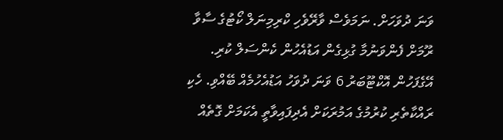ވަނަ ދުވަހަށް. ނަމަވެސް ވާރޭވެހި ކްރިމިނަލް ކޯޓުގެ ސާވާ ރޫމަށް ފެންވަނުމާ ގުޅިގެން އަޑުއެހުން ކެންސަލް ކުރި.
އޭގެފަހުން އޮކްޓޫބަރު 6 ވަނަ ދުވަހު އަޑުއެހުމެއް ބޭއްވި. ހެކި ރައްކާތެރި ކުރުމުގެ އަމުރަކަށް އެދިފައިވާތީ އެކަމަށް ގޮތެއް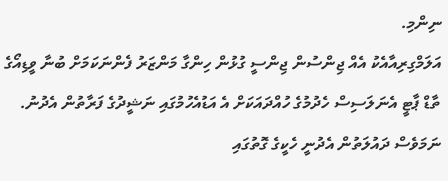ނިންމި.
އަލަމްގިރިއާއެކު އެއް ޖިންސުން ޖިންސީ ގުޅުން ހިންގާ މަންޒަރު ފެންނަކަމަށް ބުނާ ވީޑިއޯގެ ތާޑް ޕާޓީ އެނަލަސިސް ހެދުމުގެ ހުއްދައަކަށް އެ އަޑުއެހުމުގައި ނަޝީދުގެ ފަރާތުން އެދުނު.
ނަމަވެސް ދައުލަތުން އެދުނީ ހެކީގެ ގޮތުގައި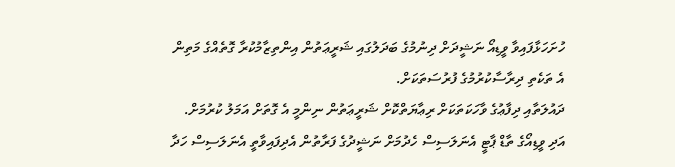ހުށަހަޅާފައިވާ ވީޑިއޯ ނަޝީދަށް ދިނުމުގެ ބަދަލުގައި ޝަރީޢަތުން އިންތިޒާމުކުރާ ގޮތެއްގެ މަތިން އެ ތަކެތި ދިރާސާކުރުމުގެ ފުރުސަތަކަށް.
ދައުލަތާއި ދިފާޢުގެ ވާހަކަތަކަށް ރިޢާޔަތްކޮށް ޝަރީޢަތުން ނިންމީ އެ ގޮތަށް އަމަލު ކުރުމަށް. އަދި ވީޑިއޯގެ ތާޑް ޕާޓީ އެނަލަސިސް ހެދުމަށް ނަޝީދުގެ ފަރާތުން އެދިފައިވާތީ އެނަލަސިސް ހަދާ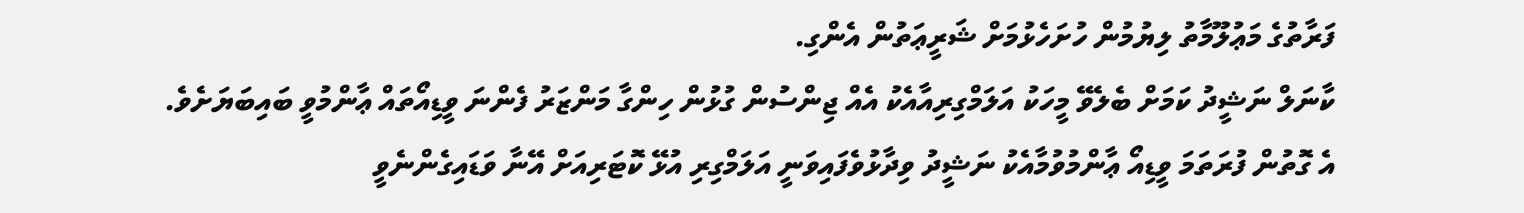ފަރާތުގެ މަޢުލޫމާތު ލިޔުމުން ހުށަހެޅުމަށް ޝަރީޢަތުން އެންގި.
ކާނަލް ނަޝީދު ކަމަށް ބެލެވޭ މީހަކު އަލަމްގިރިއާއެކު އެއް ޖިންސުން ގުޅުން ހިންގާ މަންޒަރު ފެންނަ ވީޑިއޯތައް ޢާންމުވީ ބައިބަޔަށެވެ.
އެ ގޮތުން ފުރަތަމަ ވީޑިއޯ ޢާންމުވުމާއެކު ނަޝީދު ވިދާޅުވެފައިވަނީ އަލަމްގިރި އުޅޭ ކޮޓަރިއަށް އޭނާ ވަޑައިގެންނެވީ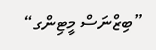”ބިޒްނަސް މީޓިންގ“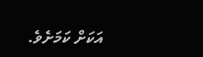އަކަށް ކަމަށެވެ.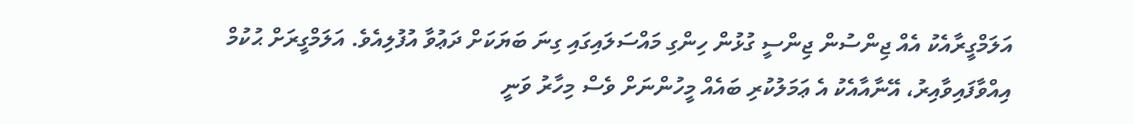އަލަމްގީރާއެކު އެއް ޖިންސުން ޖިންސީ ގުޅުން ހިންގި މައްސަލައިގައި ގިނަ ބަޔަކަށް ދަޢުވާ އުފުލިއެވެ. އަލަމްގީރަށް ޙުކުމް އިއްވާފައިވާއިރު، އޭނާއާއެކު އެ ޢަމަލުކުރި ބައެއް މީހުންނަށް ވެސް މިހާރު ވަނީ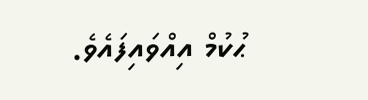ޙުކުމް އިއްވައިފައެވެ.